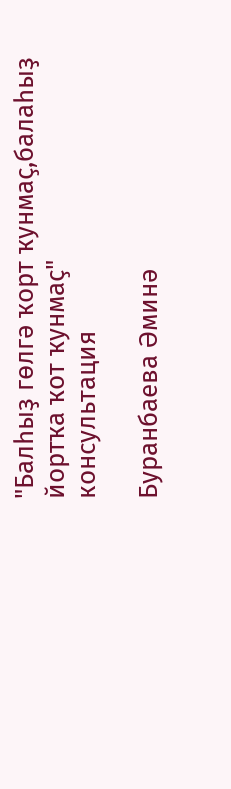"Балһыҙ гөлгә ҡорт ҡунмаҫ,балаһыҙ йортҡа ҡот ҡунмаҫ"
консультация

Буранбаева Әминә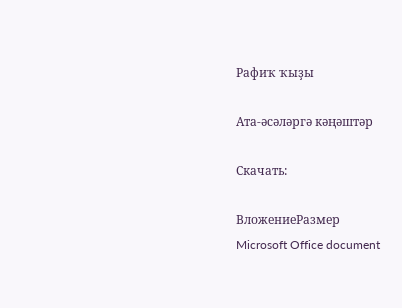Рафиҡ ҡыҙы

Ата-әсәләргә кәңәштәр

Скачать:

ВложениеРазмер
Microsoft Office document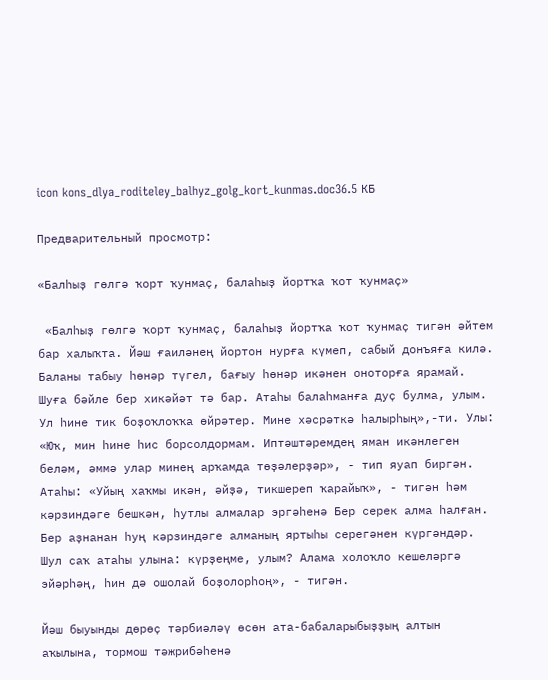icon kons_dlya_roditeley_balhyz_golg_kort_kunmas.doc36.5 КБ

Предварительный просмотр:

«Балһыҙ гөлгә ҡорт ҡунмаҫ, балаһыҙ йортҡа ҡот ҡунмаҫ»

 «Балһыҙ гөлгә ҡорт ҡунмаҫ, балаһыҙ йортҡа ҡот ҡунмаҫ тигән әйтем бар халыҡта. Йәш ғаиләнең йортон нурға күмеп, сабый донъяға килә. Баланы табыу һөнәр түгел, бағыу һөнәр икәнен оноторға ярамай. Шуға бәйле бер хикәйәт тә бар. Атаһы балаһманға дуҫ булма, улым. Ул һине тик боҙоҡлоҡҡа өйрәтер. Мине хәсрәткә һалырһың»,-ти. Улы: «Юҡ, мин һине һис борсолдормам. Иптәштәремдең яман икәнлеген беләм, әммә улар минең арҡамда төҙәлерҙәр», - тип яуап биргән. Атаһы: «Уйың хаҡмы икән, әйҙә, тикшереп ҡарайыҡ», - тигән һәм кәрзиндәге бешкән, һутлы алмалар эргәһенә Бер серек алма һалған. Бер аҙнанан һуң кәрзиндәге алманың яртыһы серегәнен күргәндәр. Шул саҡ атаһы улына: күрҙеңме, улым? Алама холоҡло кешеләргә эйәрһәң, һин дә ошолай боҙолорһоң», - тигән.

Йәш быуынды дөрөҫ тәрбиәләү өсөн ата-бабаларыбыҙҙың алтын аҡылына, тормош тәжрибәһенә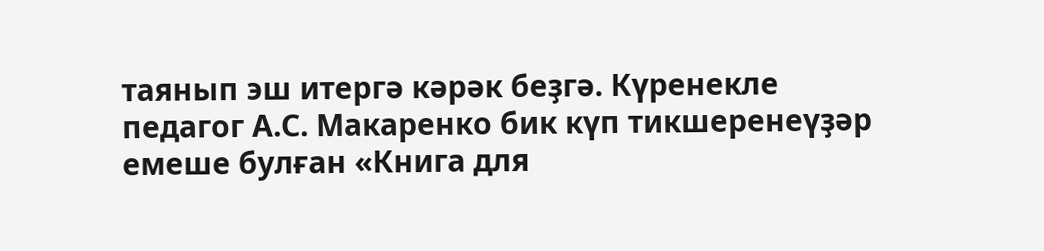таянып эш итергә кәрәк беҙгә. Күренекле педагог А.С. Макаренко бик күп тикшеренеүҙәр емеше булған «Книга для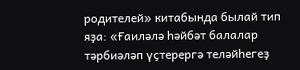родителей» китабында былай тип яҙа: «Ғаиләлә һәйбәт балалар тәрбиәләп үҫтерергә теләйһегеҙ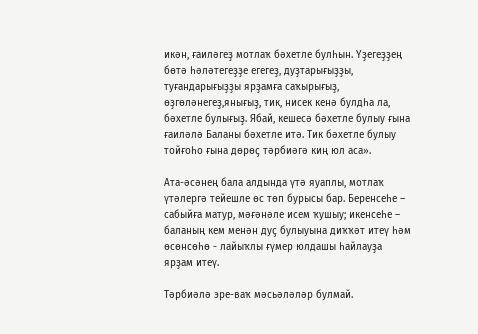икән, ғаиләгеҙ мотлаҡ бәхетле булһын. Үҙегеҙҙең бөтә һәләтегеҙҙе егегеҙ, дуҙтарығыҙҙы, туғандарығыҙҙы ярҙамға саҡырығыҙ, өҙгөләнегеҙ,янығыҙ, тик, нисек кенә булдһа ла, бәхетле булығыҙ. Ябай, кешесә бәхетле булыу ғына ғаиләлә Баланы бәхетле итә. Тик бәхетле булыу тойғоһо ғына дөрөҫ тәрбиәгә киң юл аса».

Ата-әсәнең бала алдында үтә яуаплы, мотлаҡ үтәлергә тейешле өс төп бурысы бар. Беренсеһе – сабыйға матур, мәғәнәле исем ҡушыу; икенсеһе – баланың кем менән дуҫ булыуына диҡҡәт итеү һәм өсөнсөһө - лайыҡлы ғүмер юлдашы һайлауҙа ярҙам итеү.

Тәрбиәлә эре-ваҡ мәсьәләләр булмай.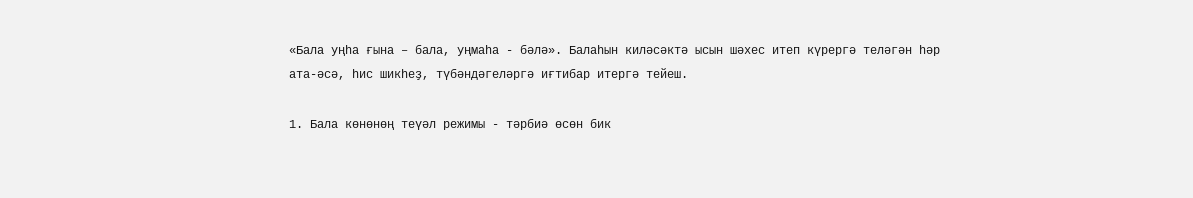«Бала уңһа ғына – бала, уңмаһа - бәлә». Балаһын киләсәктә ысын шәхес итеп күрергә теләгән һәр ата-әсә, һис шикһеҙ, түбәндәгеләргә иғтибар итергә тейеш.

1. Бала көнөнөң теүәл режимы - тәрбиә өсөн бик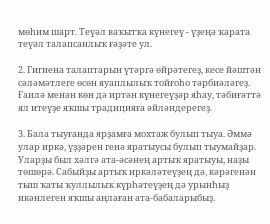мөһим шарт. Теүәл ваҡытҡа күнегеү - үҙеңә ҡарата теүәл талапсанлыҡ ғәҙәте ул.

2. Гигиена талаптарын үтәргә өйрәтегеҙ, кесе йәштән сәләмәтлеге өсөн яуаплылыҡ тойғоһо тәрбиәләгеҙ. Ғаилә менән көн дә иртән күнегеүҙәр яһау, тәбиғәттә ял итеүҙе яҡшы традицияға әйләндерегеҙ.

3. Бала тыуғанда ярҙамға мохтаж булып тыуа. Әммә улар иркә, үҙҙәрен генә яратыусы булып тыумайҙар. Уларҙы был хәлгә ата-әсәнең артыҡ яратыуы, наҙы төшөрә. Сабыйҙы артыҡ иркәләтеүҙең дә, кәрәгенән тыш ҡаты ҡуллылыҡ күрһәтеүҙең дә урынһыҙ икәнлеген яҡшы аңлаған ата-бабаларыбыҙ.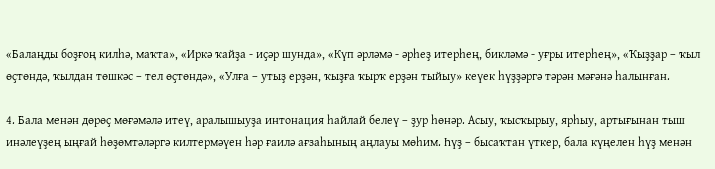«Балаңды боҙғоң килһә, маҡта», «Иркә ҡайҙа - иҫәр шунда», «Күп әрләмә - әрһеҙ итерһең, бикләмә - уғры итерһең», «Ҡыҙҙар – ҡыл өҫтөндә, ҡылдан төшкәс – тел өҫтөндә», «Улға – утыҙ ерҙән, ҡыҙға ҡырҡ ерҙән тыйыу» кеүек һүҙҙәргә тәрән мәғәнә һалынған.

4. Бала менән дөрөҫ мөғәмәлә итеү, аралышыуҙа интонация һайлай белеү – ҙур һөнәр. Асыу, ҡысҡырыу, ярһыу, артығынан тыш инәлеүҙең ыңғай һөҙөмтәләргә килтермәүен һәр ғаилә ағзаһының аңлауы мөһим. Һүҙ – бысаҡтан үткер, бала күңелен һүҙ менән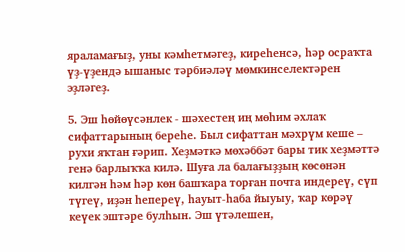яраламағыҙ, уны кәмһетмәгеҙ, киреһенсә, һәр осраҡта үҙ-үҙендә ышаныс тәрбиәләү мөмкинселектәрен эҙләгеҙ.

5. Эш һөйөүсәнлек - шәхестең иң мөһим әхлаҡ сифаттарының береһе. Был сифаттан мәхрүм кеше – рухи яҡтан ғәрип. Хеҙмәткә мөхәббәт бары тик хеҙмәттә генә барлыҡҡа килә. Шуға ла балағыҙҙың көсөнән килгән һәм һәр көн башҡара торған почта индереү, сүп түгеү, иҙән һепереү, һауыт-һаба йыуыу, ҡар көрәү кеүек эштәре булһын. Эш үтәлешен,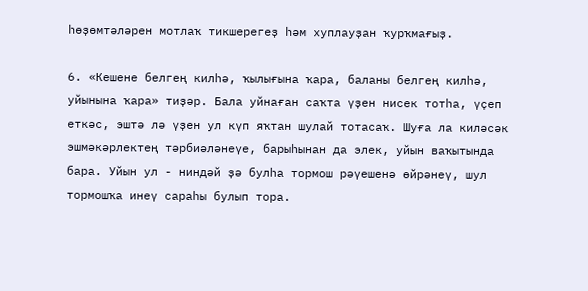һөҙөмтәләрен мотлаҡ тикшерегеҙ һәм хуплауҙан ҡурҡмағыҙ.

6. «Кешене белгең килһә, ҡылығына ҡара, баланы белгең килһә, уйынына ҡара» тиҙәр. Бала уйнаған саҡта үҙен нисек тотһа, үҫеп еткәс, эштә лә үҙен ул күп яҡтан шулай тотасаҡ. Шуға ла киләсәк эшмәкәрлектең тәрбиәләнеүе, барыһынан да элек, уйын ваҡытында бара. Уйын ул - ниндәй ҙә булһа тормош рәүешенә өйрәнеү, шул тормошҡа инеү сараһы булып тора.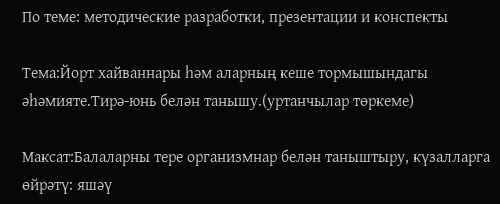По теме: методические разработки, презентации и конспекты

Тема:Йорт хайваннары һәм аларның кеше тормышындагы әһәмияте.Тирә-юнь белән танышу.(уртанчылар төркеме)

Максат:Балаларны тере организмнар белән таныштыру, күзалларга өйрәтү: яшәү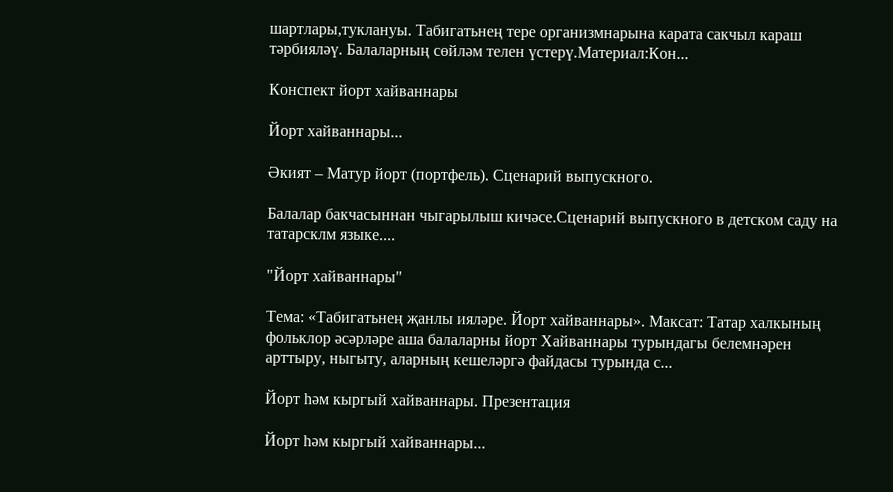шартлары,туклануы. Табигатьнең тере организмнарына карата сакчыл караш тәрбияләү. Балаларның сөйләм телен үстерү.Материал:Кон...

Конспект йорт хайваннары

Йорт хайваннары...

Әкият – Матур йорт (портфель). Сценарий выпускного.

Балалар бакчасыннан чыгарылыш кичәсе.Сценарий выпускного в детском саду на татарсклм языке....

"Йорт хайваннары"

Тема: «Табигатьнең җанлы ияләре. Йорт хайваннары». Максат: Татар халкының фольклор әсәрләре аша балаларны йорт Хайваннары турындагы белемнәрен арттыру, ныгыту, аларның кешеләргә файдасы турында с...

Йорт һәм кыргый хайваннары. Презентация

Йорт һәм кыргый хайваннары...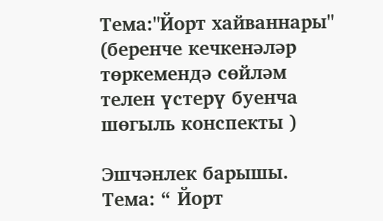Тема:"Йорт хайваннары" (беренче кечкенәләр төркемендә сөйләм телен үстерү буенча шөгыль конспекты )

Эшчәнлек барышы. Тема: “ Йорт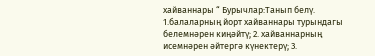хайваннары “ Бурычлар:Танып белү. 1.балаларның йорт хайваннары турындагы белемнәрен киңәйтү; 2. хайваннарның исемнәрен әйтергә күнектерү; 3.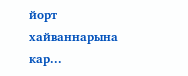йорт хайваннарына кар...